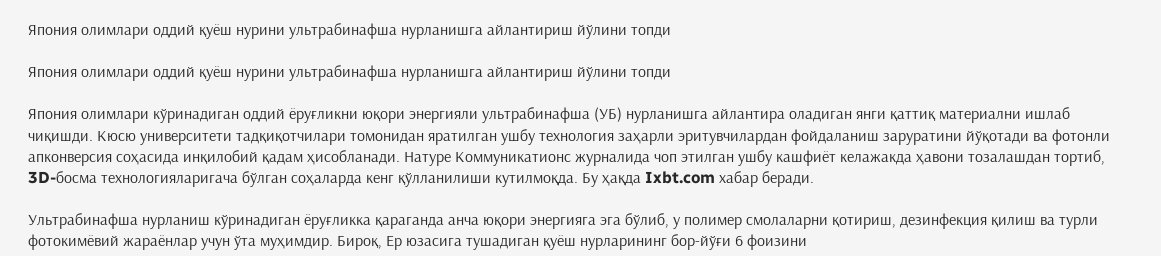Япония олимлари оддий қуёш нурини ультрабинафша нурланишга айлантириш йўлини топди

Япония олимлари оддий қуёш нурини ультрабинафша нурланишга айлантириш йўлини топди

Япония олимлари кўринадиган оддий ёруғликни юқори энергияли ультрабинафша (УБ) нурланишга айлантира оладиган янги қаттиқ материални ишлаб чиқишди. Кюсю университети тадқиқотчилари томонидан яратилган ушбу технология заҳарли эритувчилардан фойдаланиш заруратини йўқотади ва фотонли апконверсия соҳасида инқилобий қадам ҳисобланади. Натуре Коммуникатионс журналида чоп этилган ушбу кашфиёт келажакда ҳавони тозалашдан тортиб, 3D-босма технологияларигача бўлган соҳаларда кенг қўлланилиши кутилмоқда. Бу ҳақда Ixbt.com хабар беради.

Ультрабинафша нурланиш кўринадиган ёруғликка қараганда анча юқори энергияга эга бўлиб, у полимер смолаларни қотириш, дезинфекция қилиш ва турли фотокимёвий жараёнлар учун ўта муҳимдир. Бироқ, Ер юзасига тушадиган қуёш нурларининг бор-йўғи 6 фоизини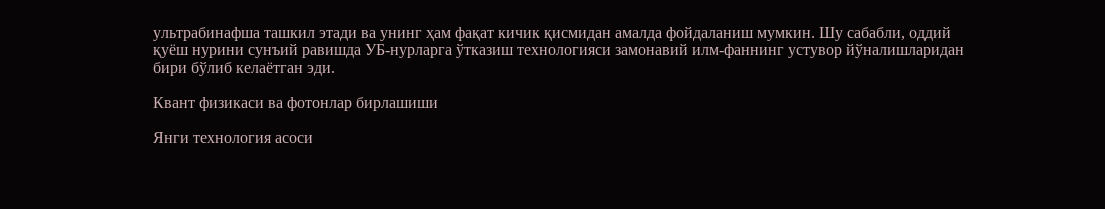ультрабинафша ташкил этади ва унинг ҳам фақат кичик қисмидан амалда фойдаланиш мумкин. Шу сабабли, оддий қуёш нурини сунъий равишда УБ-нурларга ўтказиш технологияси замонавий илм-фаннинг устувор йўналишларидан бири бўлиб келаётган эди.

Квант физикаси ва фотонлар бирлашиши

Янги технология асоси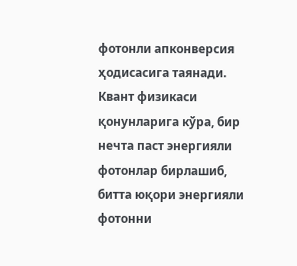фотонли апконверсия ҳодисасига таянади. Квант физикаси қонунларига кўра, бир нечта паст энергияли фотонлар бирлашиб, битта юқори энергияли фотонни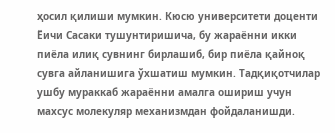ҳосил қилиши мумкин. Кюсю университети доценти Ёичи Сасаки тушунтиришича, бу жараённи икки пиёла илиқ сувнинг бирлашиб, бир пиёла қайноқ сувга айланишига ўхшатиш мумкин. Тадқиқотчилар ушбу мураккаб жараённи амалга ошириш учун махсус молекуляр механизмдан фойдаланишди.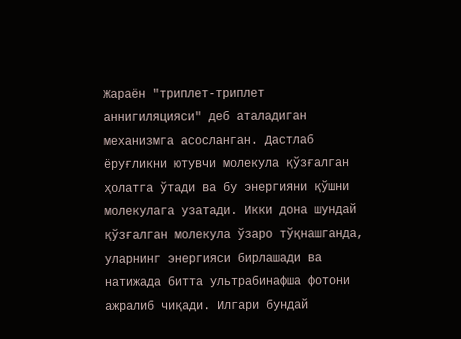Жараён "триплет-триплет аннигиляцияси" деб аталадиган механизмга асосланган. Дастлаб ёруғликни ютувчи молекула қўзғалган ҳолатга ўтади ва бу энергияни қўшни молекулага узатади. Икки дона шундай қўзғалган молекула ўзаро тўқнашганда, уларнинг энергияси бирлашади ва натижада битта ультрабинафша фотони ажралиб чиқади. Илгари бундай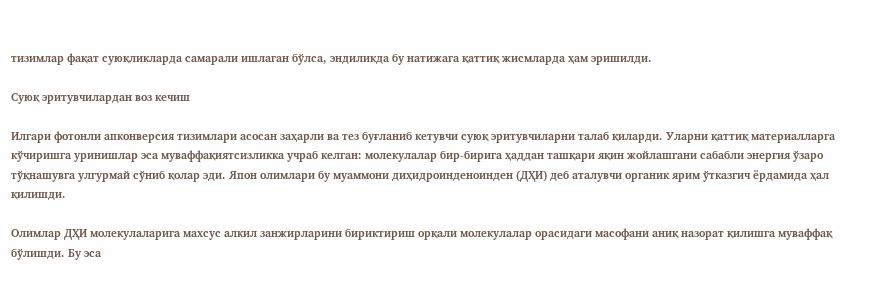тизимлар фақат суюқликларда самарали ишлаган бўлса, эндиликда бу натижага қаттиқ жисмларда ҳам эришилди.

Суюқ эритувчилардан воз кечиш

Илгари фотонли апконверсия тизимлари асосан заҳарли ва тез буғланиб кетувчи суюқ эритувчиларни талаб қиларди. Уларни қаттиқ материалларга кўчиришга уринишлар эса муваффақиятсизликка учраб келган: молекулалар бир-бирига ҳаддан ташқари яқин жойлашгани сабабли энергия ўзаро тўқнашувга улгурмай сўниб қолар эди. Япон олимлари бу муаммони диҳидроинденоинден (ДҲИ) деб аталувчи органик ярим ўтказгич ёрдамида ҳал қилишди.

Олимлар ДҲИ молекулаларига махсус алкил занжирларини бириктириш орқали молекулалар орасидаги масофани аниқ назорат қилишга муваффақ бўлишди. Бу эса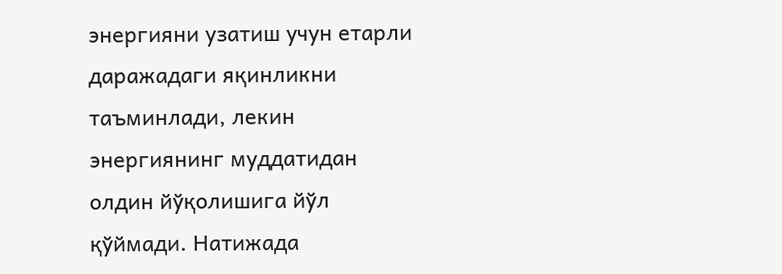энергияни узатиш учун етарли даражадаги яқинликни таъминлади, лекин энергиянинг муддатидан олдин йўқолишига йўл қўймади. Натижада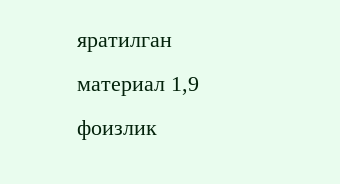яратилган материал 1,9 фоизлик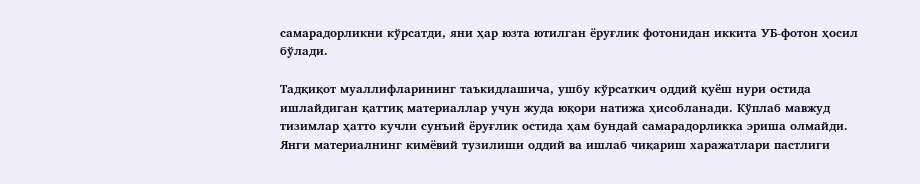самарадорликни кўрсатди, яни ҳар юзта ютилган ёруғлик фотонидан иккита УБ-фотон ҳосил бўлади.

Тадқиқот муаллифларининг таъкидлашича, ушбу кўрсаткич оддий қуёш нури остида ишлайдиган қаттиқ материаллар учун жуда юқори натижа ҳисобланади. Кўплаб мавжуд тизимлар ҳатто кучли сунъий ёруғлик остида ҳам бундай самарадорликка эриша олмайди. Янги материалнинг кимёвий тузилиши оддий ва ишлаб чиқариш харажатлари пастлиги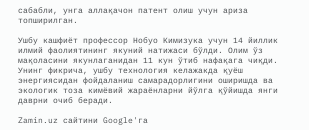сабабли, унга аллақачон патент олиш учун ариза топширилган.

Ушбу кашфиёт профессор Нобуо Кимизука учун 14 йиллик илмий фаолиятининг якуний натижаси бўлди. Олим ўз мақоласини якунлаганидан 11 кун ўтиб нафақага чиқди. Унинг фикрича, ушбу технология келажакда қуёш энергиясидан фойдаланиш самарадорлигини оширишда ва экологик тоза кимёвий жараёнларни йўлга қўйишда янги даврни очиб беради.

Zamin.uz сайтини Google'га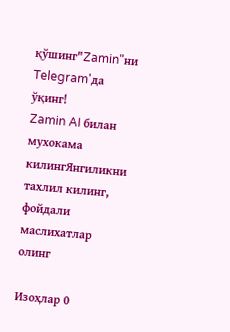қўшинг"Zamin"ни Telegram'да ўқинг!
Zamin AI билан мухокама килингЯнгиликни тахлил килинг, фойдали маслихатлар олинг

Изоҳлар 0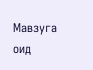Мавзуга оид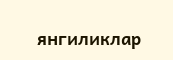янгиликлар